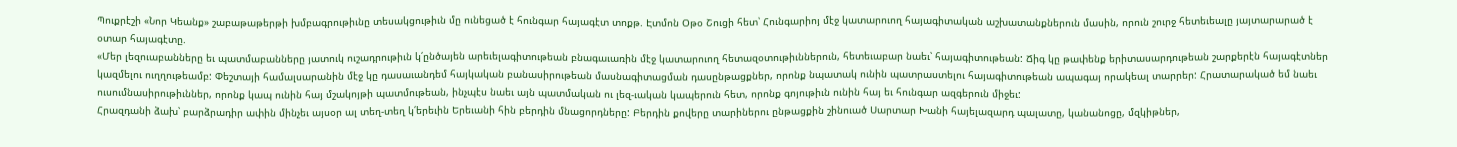Պուքրէշի «Նոր Կեանք» շաբաթաթերթի խմբագրութիւնը տեսակցութիւն մը ունեցած է հունգար հայագէտ տոքթ. Էտմոն Օթօ Շուցի հետ՝ Հունգարիոյ մէջ կատարուող հայագիտական աշխատանքներուն մասին, որուն շուրջ հետեւեալը յայտարարած է օտար հայագէտը.
«Մեր լեզուաբանները եւ պատմաբանները յատուկ ուշադրութիւն կ՛ընծայեն արեւելագիտութեան բնագաւառին մէջ կատարուող հետազօտութիւններուն, հետեւաբար նաեւ՝ հայագիտութեան: Ճիգ կը թափենք երիտասարդութեան շարքերէն հայագէտներ կազմելու ուղղութեամբ: Փեշտայի համալսարանին մէջ կը դասաւանդեմ հայկական բանասիրութեան մասնագիտացման դասընթացքներ, որոնք նպատակ ունին պատրաստելու հայագիտութեան ապագայ որակեալ տարրեր: Հրատարակած եմ նաեւ ուսումնասիրութիւններ, որոնք կապ ունին հայ մշակոյթի պատմութեան, ինչպէս նաեւ այն պատմական ու լեզ-ւական կապերուն հետ, որոնք գոյութիւն ունին հայ եւ հունգար ազգերուն միջեւ:
Հրազդանի ձախ՝ բարձրադիր ափին մինչեւ այսօր ալ տեղ-տեղ կ՛երեւին Երեւանի հին բերդին մնացորդները: Բերդին քովերը տարիներու ընթացքին շինուած Սարտար Խանի հայելազարդ պալատը, կանանոցը, մզկիթներ,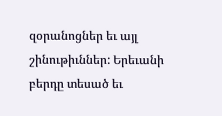զօրանոցներ եւ այլ շինութիւններ: Երեւանի բերդը տեսած եւ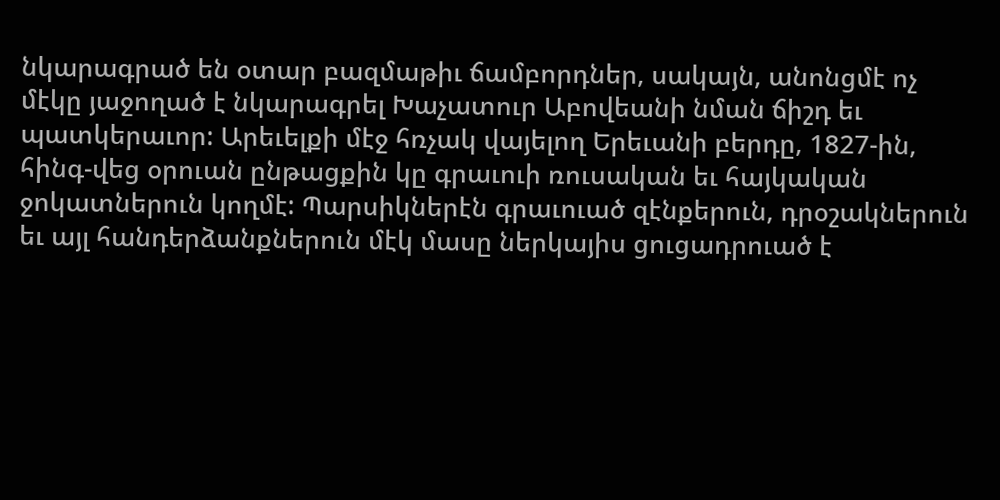նկարագրած են օտար բազմաթիւ ճամբորդներ, սակայն, անոնցմէ ոչ մէկը յաջողած է նկարագրել Խաչատուր Աբովեանի նման ճիշդ եւ պատկերաւոր: Արեւելքի մէջ հռչակ վայելող Երեւանի բերդը, 1827-ին, հինգ-վեց օրուան ընթացքին կը գրաւուի ռուսական եւ հայկական ջոկատներուն կողմէ: Պարսիկներէն գրաւուած զէնքերուն, դրօշակներուն եւ այլ հանդերձանքներուն մէկ մասը ներկայիս ցուցադրուած է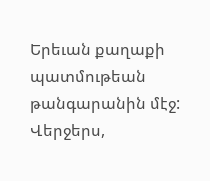Երեւան քաղաքի պատմութեան թանգարանին մէջ: Վերջերս,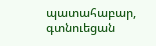պատահաբար, գտնուեցան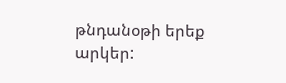թնդանօթի երեք արկեր: